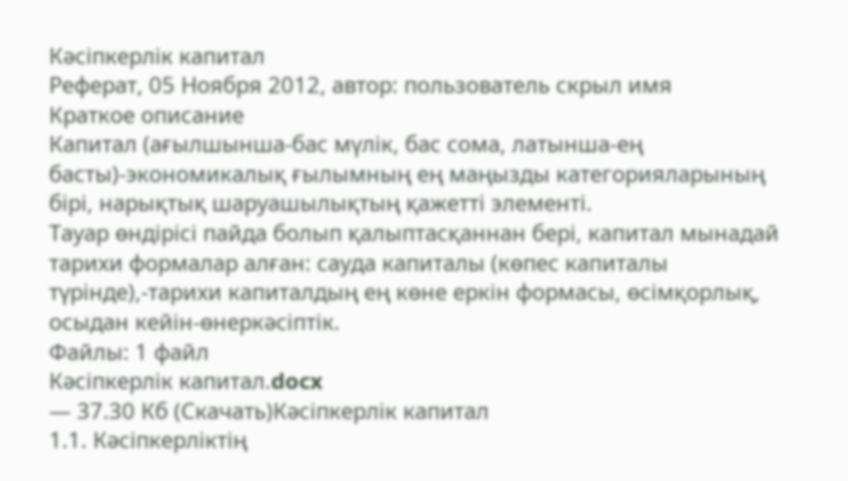Кәсіпкерлік капитал
Реферат, 05 Ноября 2012, автор: пользователь скрыл имя
Краткое описание
Капитал (ағылшынша-бас мүлік, бас сома, латынша-ең басты)-экономикалық ғылымның ең маңызды категорияларының бірі, нарықтық шаруашылықтың қажетті элементі.
Тауар өндірісі пайда болып қалыптасқаннан бері, капитал мынадай тарихи формалар алған: сауда капиталы (көпес капиталы түрінде),-тарихи капиталдың ең көне еркін формасы, өсімқорлық, осыдан кейін-өнеркәсіптік.
Файлы: 1 файл
Кәсіпкерлік капитал.docx
— 37.30 Кб (Скачать)Кәсіпкерлік капитал
1.1. Кәсіпкерліктің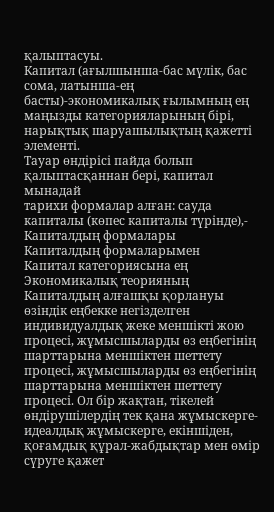қалыптасуы.
Капитал (ағылшынша-бас мүлік, бас сома, латынша-ең басты)-экономикалық ғылымның ең маңызды категорияларының бірі, нарықтық шаруашылықтың қажетті элементі.
Тауар өндірісі пайда болып
қалыптасқаннан бері, капитал мынадай
тарихи формалар алған: сауда
капиталы (көпес капиталы түрінде),-
Капиталдың формалары
Капиталдың формаларымен
Капитал категориясына ең
Экономикалық теорияның
Капиталдың алғашқы қорлануы өзіндік еңбекке негізделген индивидуалдық жеке меншікті жою процесі, жұмысшыларды өз еңбегінің шарттарына меншіктен шеттету процесі, жұмысшыларды өз еңбегінің шарттарына меншіктен шеттету процесі. Ол бір жақтан, тікелей өндірушілердің тек қана жұмыскерге-идеалдық жұмыскерге, екіншіден, қоғамдық құрал-жабдықтар мен өмір сүруге қажет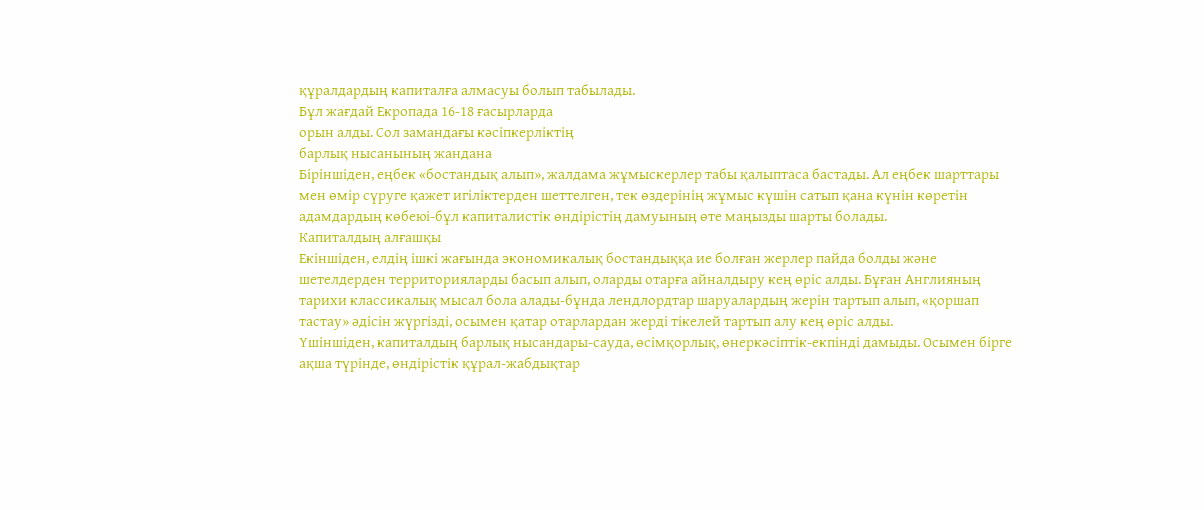құралдардың капиталға алмасуы болып табылады.
Бұл жағдай Екропада 16-18 ғасырларда
орын алды. Сол замандағы кәсіпкерліктің
барлық нысанының жандана
Біріншіден, еңбек «бостандық алып», жалдама жұмыскерлер табы қалыптаса бастады. Ал еңбек шарттары мен өмір сүруге қажет игіліктерден шеттелген, тек өздерінің жұмыс күшін сатып қана күнін көретін адамдардың көбеюі-бұл капиталистік өндірістің дамуының өте маңызды шарты болады.
Капиталдың алғашқы
Екіншіден, елдің ішкі жағында экономикалық бостандыққа ие болған жерлер пайда болды және шетелдерден территорияларды басып алып, оларды отарға айналдыру кең өріс алды. Бұған Англияның тарихи классикалық мысал бола алады-бұнда лендлордтар шаруалардың жерін тартып алып, «қоршап тастау» әдісін жүргізді, осымен қатар отарлардан жерді тікелей тартып алу кең өріс алды.
Үшіншіден, капиталдың барлық нысандары-сауда, өсімқорлық, өнеркәсіптік-екпінді дамыды. Осымен бірге ақша түрінде, өндірістік құрал-жабдықтар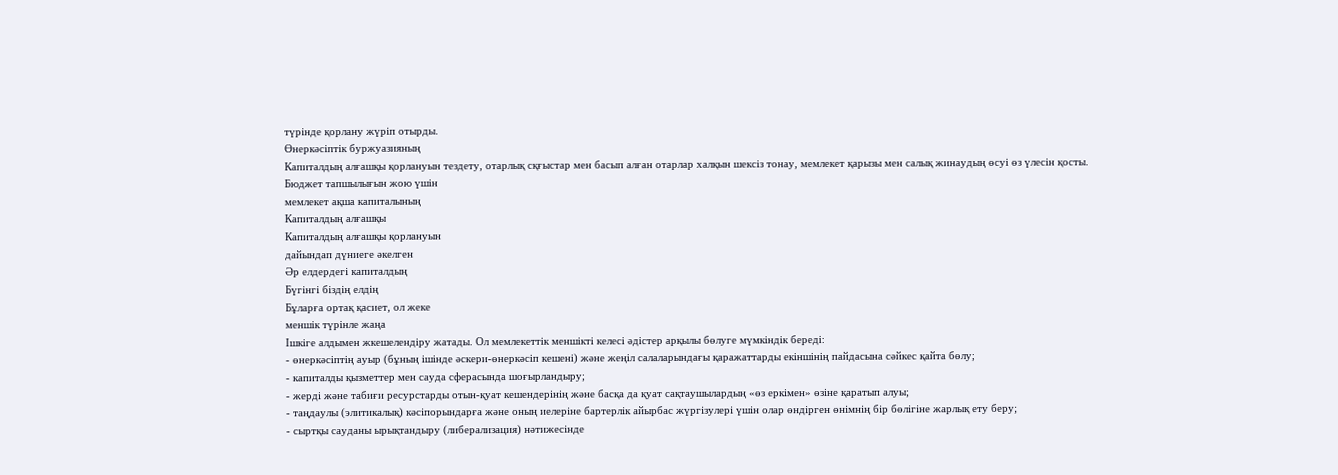түрінде қорлану жүріп отырды.
Өнеркәсіптік буржуазияның
Капиталдың алғашқы қорлануын тездету, отарлық сқғыстар мен басып алған отарлар халқын шексіз тонау, мемлекет қарызы мен салық жинаудың өсуі өз үлесін қосты.
Бюджет тапшылығын жою үшін
мемлекет ақша капиталының
Капиталдың алғашқы
Капиталдың алғашқы қорлануын
дайындап дүниеге әкелген
Әр елдердегі капиталдың
Бүгінгі біздің елдің
Бұларға ортақ қасиет, ол жеке
меншік түрінле жаңа
Ішкіге алдымен жкешелендіру жатады. Ол мемлекеттік меншікті келесі әдістер арқылы бөлуге мүмкіндік береді:
- өнеркәсіптің ауыр (бұның ішінде әскери-өнеркәсіп кешені) және жеңіл салаларындағы қаражаттарды екіншінің пайдасына сәйкес қайта бөлу;
- капиталды қызметтер мен сауда сферасында шоғырландыру;
- жерді және табиғи ресурстарды отын-қуат кешендерінің және басқа да қуат сақтаушылардың «өз еркімен» өзіне қаратып алуы;
- таңдаулы (элитикалық) кәсіпорындарға және оның иелеріне бартерлік айырбас жүргізулері үшін олар өндірген өнімнің бір бөлігіне жарлық ету беру;
- сыртқы сауданы ырықтандыру (либерализация) нәтижесінде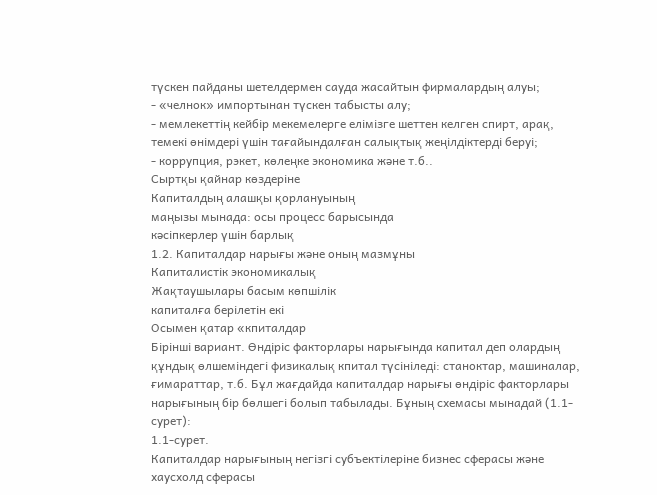түскен пайданы шетелдермен сауда жасайтын фирмалардың алуы;
- «челнок» импортынан түскен табысты алу;
- мемлекеттің кейбір мекемелерге елімізге шеттен келген спирт, арақ, темекі өнімдері үшін тағайындалған салықтық жеңілдіктерді беруі;
- коррупция, рэкет, көлеңке экономика және т.б..
Сыртқы қайнар көздеріне
Капиталдың алашқы қорлануының
маңызы мынада: осы процесс барысында
кәсіпкерлер үшін барлық
1.2. Капиталдар нарығы және оның мазмұны
Капиталистік экономикалық
Жақтаушылары басым көпшілік
капиталға берілетін екі
Осымен қатар «кпиталдар
Бірінші вариант. Өндіріс факторлары нарығында капитал деп олардың құндық өлшеміндегі физикалық кпитал түсініледі: станоктар, машиналар, ғимараттар, т.б. Бұл жағдайда капиталдар нарығы өндіріс факторлары нарығының бір бөлшегі болып табылады. Бұның схемасы мынадай (1.1-сурет):
1.1-сурет.
Капиталдар нарығының негізгі субъектілеріне бизнес сферасы және хаусхолд сферасы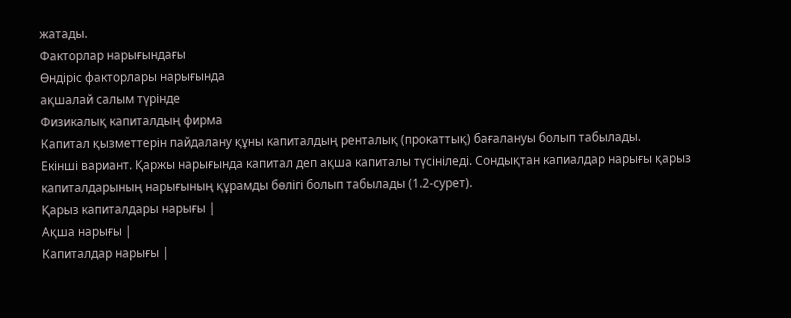жатады.
Факторлар нарығындағы
Өндіріс факторлары нарығында
ақшалай салым түрінде
Физикалық капиталдың фирма
Капитал қызметтерін пайдалану құны капиталдың ренталық (прокаттық) бағалануы болып табылады.
Екінші вариант. Қаржы нарығында капитал деп ақша капиталы түсініледі. Сондықтан капиалдар нарығы қарыз капиталдарының нарығының құрамды бөлігі болып табылады (1.2-сурет).
Қарыз капиталдары нарығы |
Ақша нарығы |
Капиталдар нарығы |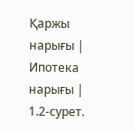Қаржы нарығы |
Ипотека нарығы |
1.2-сурет.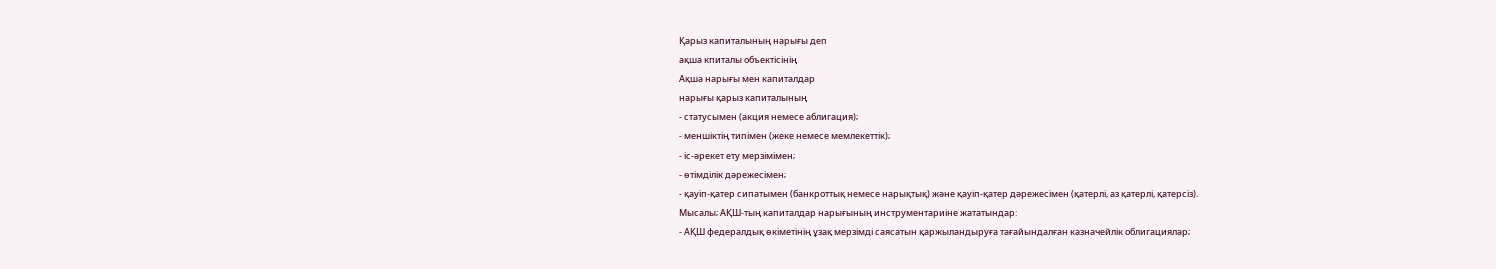Қарыз капиталының нарығы деп
ақша кпиталы объектісінің
Ақша нарығы мен капиталдар
нарығы қарыз капиталының
- статусымен (акция немесе аблигация);
- меншіктің типімен (жеке немесе мемлекеттік);
- іс-әрекет ету мерзімімен;
- өтімділік дәрежесімен;
- қауіп-қатер сипатымен (банкроттық немесе нарықтық) және қауіп-қатер дәрежесімен (қатерлі, аз қатерлі, қатерсіз).
Мысалы; АҚШ-тың капиталдар нарығының инструментариіне жататындар:
- АҚШ федералдық өкіметінің ұзақ мерзімді саясатын қаржыландыруға тағайындалған казначейлік облигациялар;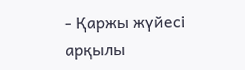- Қаржы жүйесі арқылы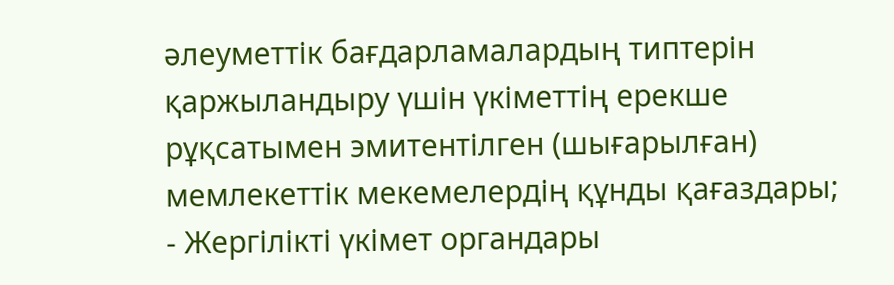әлеуметтік бағдарламалардың типтерін қаржыландыру үшін үкіметтің ерекше рұқсатымен эмитентілген (шығарылған) мемлекеттік мекемелердің құнды қағаздары;
- Жергілікті үкімет органдары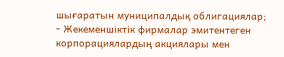шығаратын муниципалдық облигациялар;
- Жекеменшіктік фирмалар эмитентеген корпорациялардың акциялары мен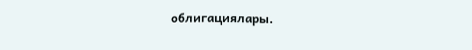облигациялары.